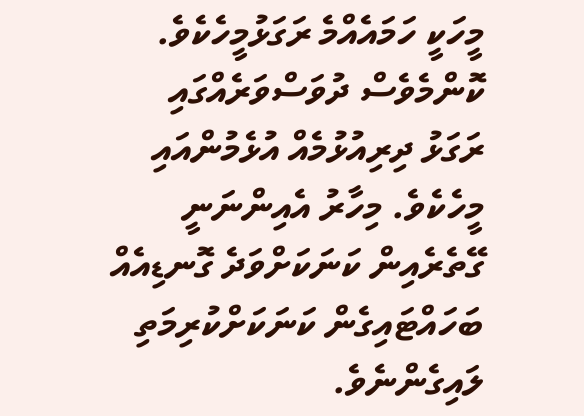މީހަކީ ހަމައެއްމެ ރަގަޅުމީހެކެވެ. ކޮންމެވެސް ދުވަސްވަރެއްގައި ރަގަޅު ދިރިއުޅުމެއް އުޅެމުންއައި މީހެކެވެ. މިހާރު އެއިންނަނީ ގޭތެރެއިން ކަނަކަށްވަދެ ގޮނޑިއެއް ބަހައްޓައިގެން ކަނަކަށްކުރިމަތި ލައިގެންނެވެ.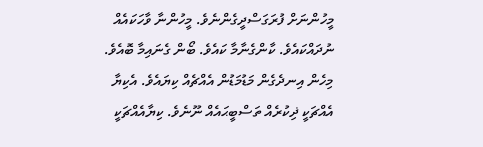މީހުންނަށް ފުރަގަސްދީގެންނެވެ. މީހުންނާ ވާހަކައެއް ނުދައްކައެވެ. ކާންގެނާމާ ކައެވެ. ބޯން ގެނައިމާ ބޮއެވެ. މިހެން އިނދެގެން މަޑުމަޑުން އެއްޗެއް ކިޔައެވެ. އެކިޔާ އެއްޗަކީ ޛިކުރެއް ތަސްބީޙައެއް ނޫނެވެ. ކިޔާއެއްޗަކީ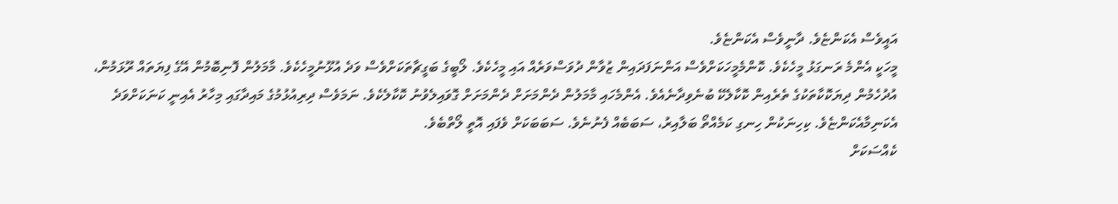އައީވެސް އެކަންޏެވެ. ދާނީވެސް އެކަންޏެވެ.
މީހަކީ އެންމެ ރަނގަޅު މީހެކެވެ. ކޮންމެމީހަކަށްވެސް އަންނަފަދައިން ޒުވާން ދުވަސްވަރެއް އައި މީހެކެވެ. ލޯބީގެ ބަގީޗާތަކަށްވެސް ވަދެ އުޅޫނުމީހެކެވެ. މާމަލުން ފޮނިބޮމުން އޭގެ ފިޔަތައް ރޫޅަމުން، އުދުހެމުން ދިޔަކޮކާތަކުގެ ތެރެއިން ކޮކާލެކޭ ބުނެވިދާނެއެވެ. އެންމެހައި މާމަލުން ދެންމަށަށް ދެންމަށަށް ގޮވައިލެވުނު ކޮކާލެކެވެ. ނަމަވެސް ދިރިއުޅުމުގެ މައިދާގައި މިހާރު އެއިނީ ކަނަކަށްވަދެ އެކަނިމާއެކަންޏެވެ. ކިހިނަކުން ހިނގި ކަމެއްތޯ ބަލާއިރު، ސަބަބެއް ފެނުނެވެ. ސަބަބަކަށް ވެފައި އޮތީ ލޯތްބެވެ.
ކެއްސަކަށް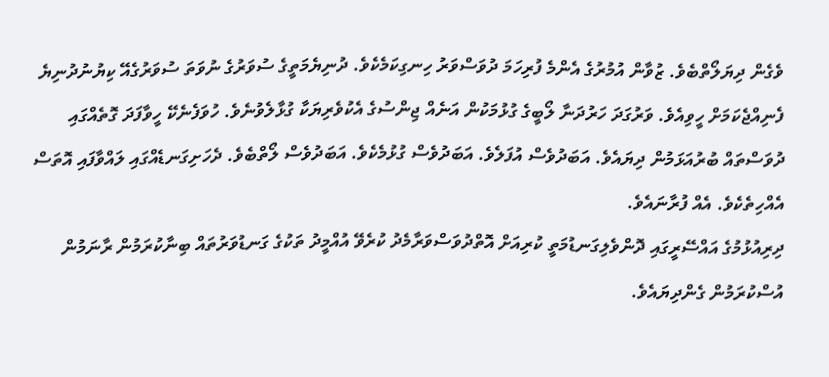ވެގެން ދިޔަލޯތްބެވެ. ޒުވާން އުމުރުގެ އެންމެ ފުރިހަމަ ދުވަސްވަރު ހިނގިކަމެކެވެ. ދުނިޔެމަތީގެ ސުވަރުގެ ނުވަތަ ސުވަރުގެއޭ ކިޔުނުދުނިޔެ ފެނިއްޖެކަމަށް ހީވިއެވެ. ވަރުގަދަ ހަރުދަނާ ލޯބީގެ ގުޅުމަކުން އަނެއް ޖިންސުގެ އެކުވެރިޔަކާ ގުޅާލެވުނެވެ. ހުވަފެނެކޭ ހީވާފަދަ ގޮތެއްގައި ދުވަސްތައް ބުރުއަޅަމުން ދިޔައެވެ. އަބަދުވެސް އުފަލެވެ. އަބަދުވެސް ގުޅުމެކެވެ. އަބަދުވެސް ލޯތްބެވެ. ދެހަށިގަނޑެއްގައި ލައްވާފައި އޮތަސް އެއްހިތެކެވެ. އެއް ފުރާނައެވެ.
ދިރިއުޅުމުގެ އައްސޭރީގައި ދޮންވެލިގަނޑުމަތީ ކުރިއަށް އޮތްދުވަސްވަރާމެދު ކުރެވޭ އުއްމީދު ތަކުގެ ގަނޑުވަރުތައް ބިނާކުރަމުން ރާނަމުން އުސްކުރަމުން ގެންދިޔައެވެ.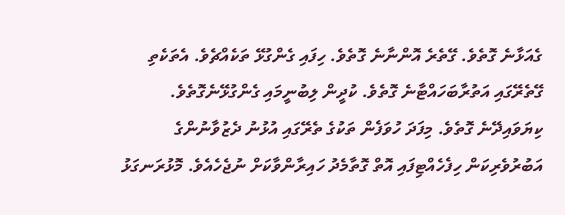ގެއަޅާނެ ގޮތެވެ. ގޭތެރެ އޮންނާނެ ގޮތެވެ. ހިފައި ގެންގުޅޭ ތަކެއްޗެވެ. އެތަކެތި ގޭތެރޭގައި އަތުރާބަހައްޓާނެ ގޮތެވެ. ކުދީން ލިބުނީމައި ގެންގުޅޭނެގޮތެވެ. ކިޔަވައިދޭނެ ގޮތެވެ. މިފަދަ ހުވަފެން ތަކުގެ ތެރޭގައި އުޅުނު ދެޒުވާނުންގެ އަބުރުވެރިކަން ހިފެހެއްޓިފައި އޮތް ގޮތާމެދު ހައިރާންވާކަށް ނުޖެހެއެވެ. މޮޅުރަނގަޅު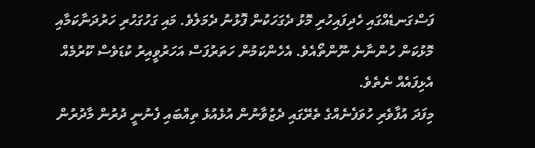ފަސްގަނޑެއްގައި ހެދިފައިހުރި މޮޅު ދެގަހަކުން ފޮޅުނު ދެމަލެވެ. މައި ގަހުގަހުރި ހަރުދަނާކަމާއި މޮޅުކަން ހުންނާނެ ނޫންތޯއެވެ. އެހެންކަމުން ހަތަރުފަސް އަހަރުވީއިރު ކުޑަވެސް ކޫރުމެއް އެޅިފައެއް ނެތެވެ.
މިފަދަ އުފާވެރި ހުވަފެނެއްގެ ތެރޭގައި ދެޒުވާނުން އުޅެއުޅެ ތިއްބައި ފެނުނީ ދުރުން މާދުރުން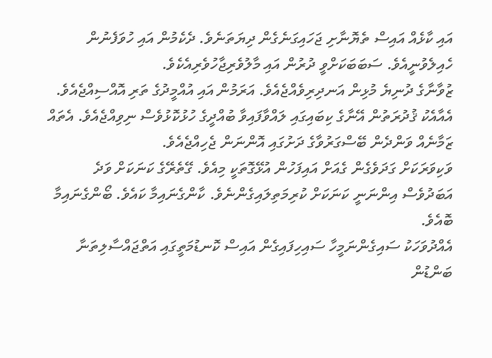އައި ކާޅެއް އައިސް ތެޔޮނާށި ޖަހައިގަނެގެން ދިޔަތަނެވެ. ދެކެމުން އައި ހުވަފެނުން ހެއިލެވުނީއެވެ. ސަބަބަކަށްވީ ދުރުން އައި މާލުވެރިޖާހުވެރިއެކެވެ.
ޒުވާނާގެ ދުނިޔެ މުޅިން އަނދިރިވެއްޖެއެވެ. އަރަމުން އައި އުއްމީދުގެ ތަރި އޮއްސިއްޖެއެވެ. އެއާއެކު ޤުދުރަތުން އޭނާގެ ކިބައިގައި ލައްވާފައިވާ ބުއްދީގެ ހުޅުކޮޅުވެސް ނިވިއްޖެއެވެ. އެތައް ޒަމާނެއް ވަންދެން ބޭސްގަރުވާގެ ދަށުގައި އޮންނަން ޖެހިއްޖެއެވެ.
ވަކިވަރަކަށް ގަދަވެގެން ގެއަށް އައިފަހުން އުޅޭގޮތަކީ މިއެވެ. ގޭތެރޭގެ ކަނަކަށް ވަދެ އަބަދުވެސް އިންނަނީ ކަނަކަށް ކުރިމަތިލައިގެންނެވެ. ކާންގެނައިމާ ކައެވެ. ބޯންގެނައިމާ ބޮއެވެ.
އެއްދުވަހަކު ސައިގެންނަމީހާ ސައިހިފައިގެން އައިސް ކޮނޑުމަތީގައި އަތްޖައްސާލިތަނާ ބަންޑުން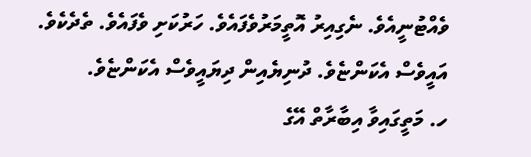ވެއްޓުނީއެވެ. ނެގިއިރު އޮތީމަރުވެފައެވެ. ހަރުކަށި ވެފައެވެ. ތެދެކެވެ. އައީވެސް އެކަންޏެވެ. ދުނިޔެއިން ދިޔައީވެސް އެކަންޏެވެ.
ހ. މަތީގައިވާ އިބާރާތް އޭގެ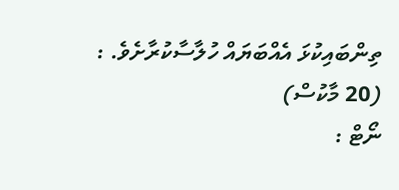ތިންބައިކުޅަ އެއްބަޔައް ހުލާސާކުރާށެވެ. : (20 މާކުސް)
ނޯޓް :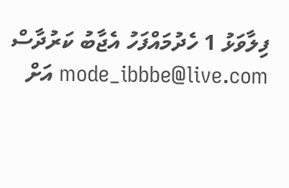ފިލާވަޅު 1 ހެދުމައްފަހު އެޖާބު ކަރުދާސް mode_ibbbe@live.com އަށް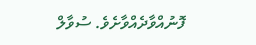ފޮނުއްވާދެއްވާށެވެ. ސުވާލް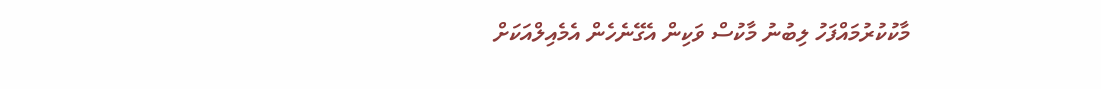މާކުކުރުމައްފަހު ލިބުނު މާކުސް ވަކިން އެގޭނެހެން އެމެއިލްއަކަށް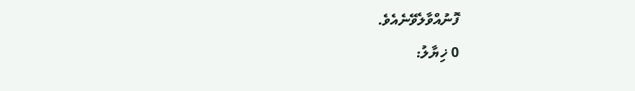ފޮނުއްވާލެވޭނެއެވެ.
0 ޚިޔާލު: